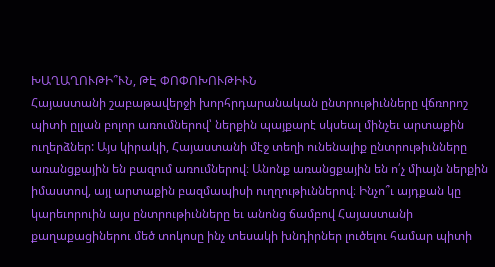ԽԱՂԱՂՈՒԹԻ՞ՒՆ, ԹԷ ՓՈՓՈԽՈՒԹԻՒՆ
Հայաստանի շաբաթավերջի խորհրդարանական ընտրութիւնները վճռորոշ պիտի ըլլան բոլոր առումներով՝ ներքին պայքարէ սկսեալ մինչեւ արտաքին ուղերձներ: Այս կիրակի, Հայաստանի մէջ տեղի ունենալիք ընտրութիւնները առանցքային են բազում առումներով։ Անոնք առանցքային են ո՛չ միայն ներքին իմաստով, այլ արտաքին բազմապիսի ուղղութիւններով։ Ինչո՞ւ այդքան կը կարեւորուին այս ընտրութիւնները եւ անոնց ճամբով Հայաստանի քաղաքացիներու մեծ տոկոսը ինչ տեսակի խնդիրներ լուծելու համար պիտի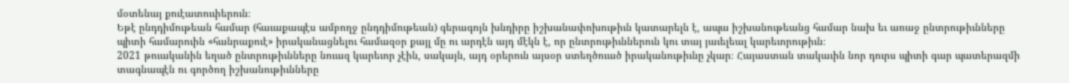մօտենայ քուէատուփերուն։
Եթէ ընդդիմութեան համար (հաւաքապէս ամբողջ ընդդիմութեան) գերագոյն խնդիրը իշխանափոխութիւն կատարելն է, ապա իշխանութեանց համար նախ եւ առաջ ընտրութիւնները պիտի համարուին «հանրաքուէ» իրականացնելու համազօր քայլ մը ու արդէն այդ մէկն է, որ ընտրութիւններուն կու տայ յաւելեալ կարեւորութիւն։
2021 թուականին եղած ընտրութիւնները նուազ կարեւոր չէին, սակայն, այդ օրերուն այսօր ստեղծուած իրականութիւնը չկար։ Հայաստան տակաւին նոր դուրս պիտի գար պատերազմի տագնապէն ու գործող իշխանութիւնները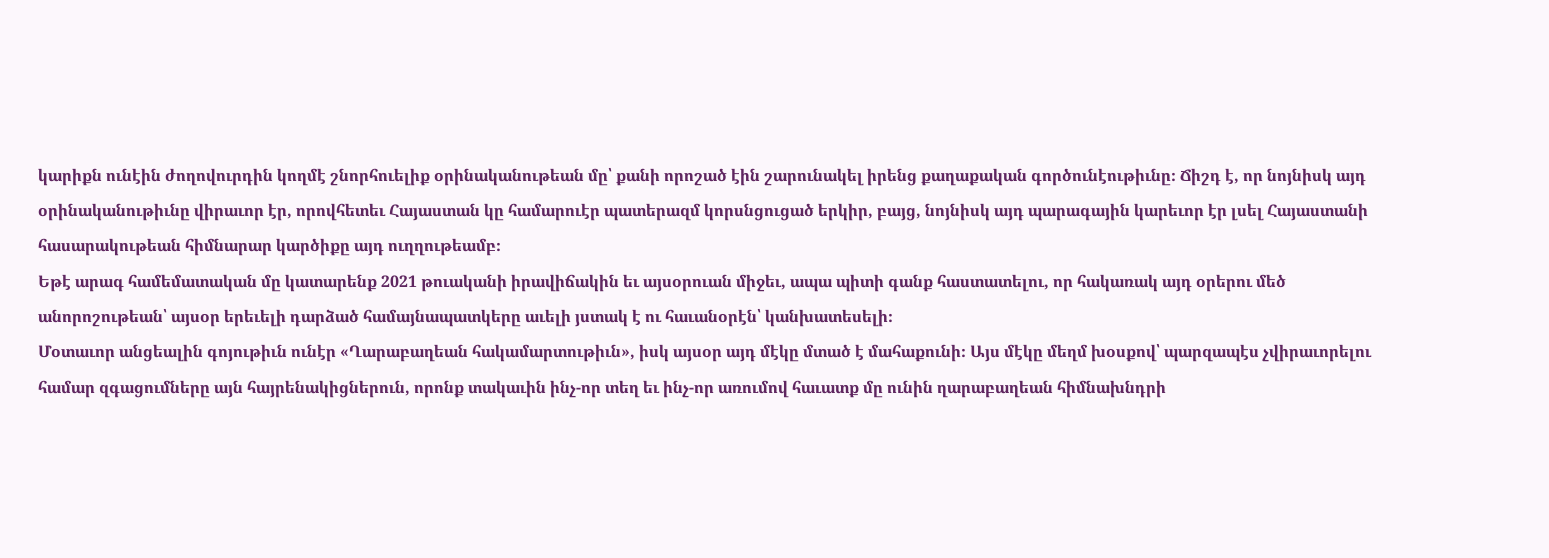կարիքն ունէին ժողովուրդին կողմէ շնորհուելիք օրինականութեան մը՝ քանի որոշած էին շարունակել իրենց քաղաքական գործունէութիւնը։ Ճիշդ է, որ նոյնիսկ այդ օրինականութիւնը վիրաւոր էր, որովհետեւ Հայաստան կը համարուէր պատերազմ կորսնցուցած երկիր, բայց, նոյնիսկ այդ պարագային կարեւոր էր լսել Հայաստանի հասարակութեան հիմնարար կարծիքը այդ ուղղութեամբ։
Եթէ արագ համեմատական մը կատարենք 2021 թուականի իրավիճակին եւ այսօրուան միջեւ, ապա պիտի գանք հաստատելու, որ հակառակ այդ օրերու մեծ անորոշութեան՝ այսօր երեւելի դարձած համայնապատկերը աւելի յստակ է ու հաւանօրէն՝ կանխատեսելի։
Մօտաւոր անցեալին գոյութիւն ունէր «Ղարաբաղեան հակամարտութիւն», իսկ այսօր այդ մէկը մտած է մահաքունի։ Այս մէկը մեղմ խօսքով՝ պարզապէս չվիրաւորելու համար զգացումները այն հայրենակիցներուն, որոնք տակաւին ինչ-որ տեղ եւ ինչ-որ առումով հաւատք մը ունին ղարաբաղեան հիմնախնդրի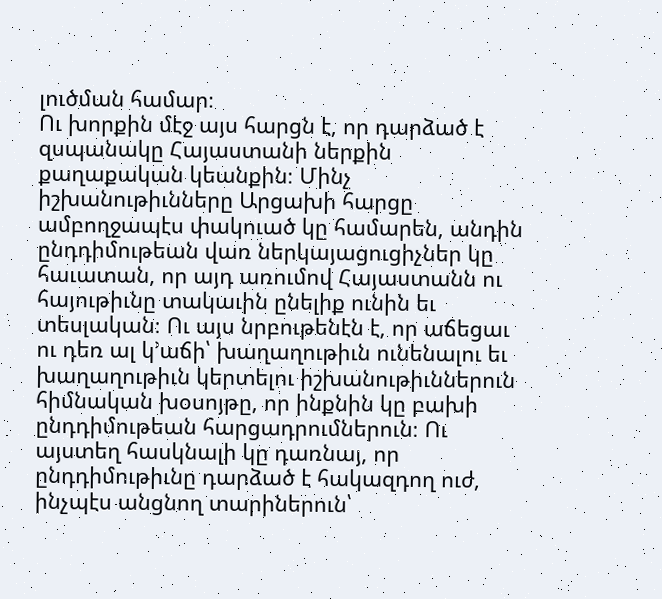լուծման համար։
Ու խորքին մէջ այս հարցն է, որ դարձած է զսպանակը Հայաստանի ներքին քաղաքական կեանքին։ Մինչ իշխանութիւնները Արցախի հարցը ամբողջապէս փակուած կը համարեն, անդին ընդդիմութեան վառ ներկայացուցիչներ կը հաւատան, որ այդ առումով Հայաստանն ու հայութիւնը տակաւին ընելիք ունին եւ տեսլական։ Ու այս նրբութենէն է, որ աճեցաւ ու դեռ ալ կ՚աճի՝ խաղաղութիւն ունենալու եւ խաղաղութիւն կերտելու իշխանութիւններուն հիմնական խօսոյթը, որ ինքնին կը բախի ընդդիմութեան հարցադրումներուն։ Ու այստեղ հասկնալի կը դառնայ, որ ընդդիմութիւնը դարձած է հակազդող ուժ, ինչպէս անցնող տարիներուն՝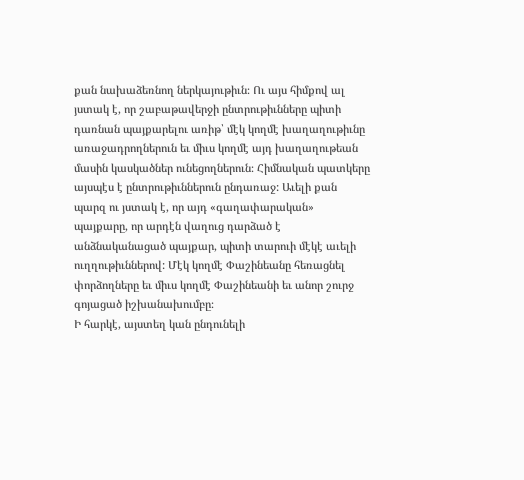քան նախաձեռնող ներկայութիւն։ Ու այս հիմքով ալ յստակ է, որ շաբաթավերջի ընտրութիւնները պիտի դառնան պայքարելու առիթ՝ մէկ կողմէ խաղաղութիւնը առաջադրողներուն եւ միւս կողմէ այդ խաղաղութեան մասին կասկածներ ունեցողներուն։ Հիմնական պատկերը այսպէս է ընտրութիւններուն ընդառաջ: Աւելի քան պարզ ու յստակ է, որ այդ «գաղափարական» պայքարը, որ արդէն վաղուց դարձած է անձնականացած պայքար, պիտի տարուի մէկէ աւելի ուղղութիւններով: Մէկ կողմէ Փաշինեանը հեռացնել փորձողները եւ միւս կողմէ Փաշինեանի եւ անոր շուրջ գոյացած իշխանախումբը։
Ի հարկէ, այստեղ կան ընդունելի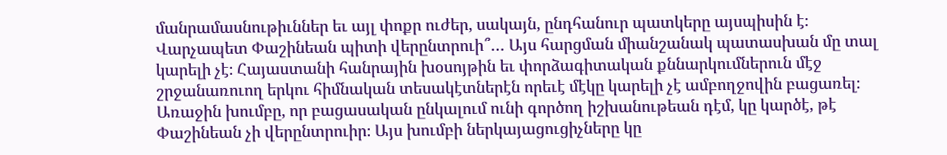մանրամասնութիւններ եւ այլ փոքր ուժեր, սակայն, ընդհանուր պատկերը այսպիսին է։
Վարչապետ Փաշինեան պիտի վերընտրուի՞… Այս հարցման միանշանակ պատասխան մը տալ կարելի չէ։ Հայաստանի հանրային խօսոյթին եւ փորձագիտական քննարկումներուն մէջ շրջանառուող երկու հիմնական տեսակէտներէն որեւէ մէկը կարելի չէ ամբողջովին բացառել։ Առաջին խումբը, որ բացասական ընկալում ունի գործող իշխանութեան դէմ, կը կարծէ, թէ Փաշինեան չի վերընտրուիր։ Այս խումբի ներկայացուցիչները կը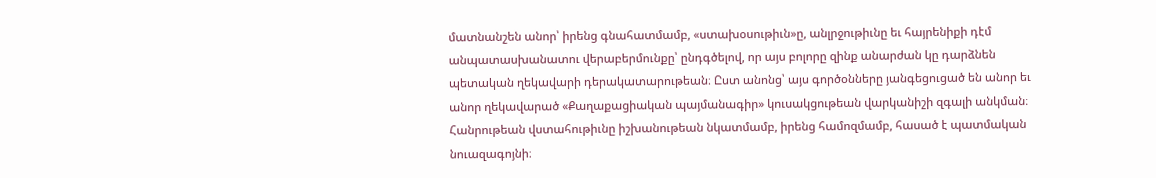մատնանշեն անոր՝ իրենց գնահատմամբ, «ստախօսութիւն»ը, անլրջութիւնը եւ հայրենիքի դէմ անպատասխանատու վերաբերմունքը՝ ընդգծելով, որ այս բոլորը զինք անարժան կը դարձնեն պետական ղեկավարի դերակատարութեան։ Ըստ անոնց՝ այս գործօնները յանգեցուցած են անոր եւ անոր ղեկավարած «Քաղաքացիական պայմանագիր» կուսակցութեան վարկանիշի զգալի անկման։ Հանրութեան վստահութիւնը իշխանութեան նկատմամբ, իրենց համոզմամբ, հասած է պատմական նուազագոյնի։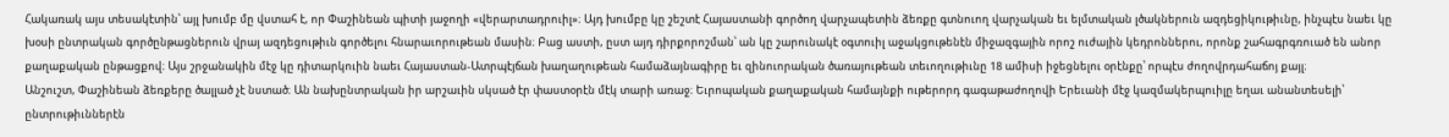Հակառակ այս տեսակէտին՝ այլ խումբ մը վստահ է, որ Փաշինեան պիտի յաջողի «վերարտադրուիլ»։ Այդ խումբը կը շեշտէ Հայաստանի գործող վարչապետին ձեռքը գտնուող վարչական եւ ելմտական լծակներուն ազդեցիկութիւնը, ինչպէս նաեւ կը խօսի ընտրական գործընթացներուն վրայ ազդեցութիւն գործելու հնարաւորութեան մասին։ Բաց աստի, ըստ այդ դիրքորոշման՝ ան կը շարունակէ օգտուիլ աջակցութենէն միջազգային որոշ ուժային կեդրոններու, որոնք շահագրգռուած են անոր քաղաքական ընթացքով։ Այս շրջանակին մէջ կը դիտարկուին նաեւ Հայաստան-Ատրպէյճան խաղաղութեան համաձայնագիրը եւ զինուորական ծառայութեան տեւողութիւնը 18 ամիսի իջեցնելու օրէնքը՝ որպէս ժողովրդահաճոյ քայլ։
Անշուշտ, Փաշինեան ձեռքերը ծալլած չէ նստած։ Ան նախընտրական իր արշաւին սկսած էր փաստօրէն մէկ տարի առաջ։ Եւրոպական քաղաքական համայնքի ութերորդ գագաթաժողովի Երեւանի մէջ կազմակերպուիլը եղաւ անանտեսելի՝ ընտրութիւններէն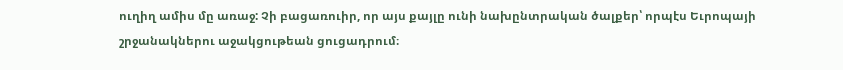ուղիղ ամիս մը առաջ: Չի բացառուիր, որ այս քայլը ունի նախընտրական ծալքեր՝ որպէս Եւրոպայի շրջանակներու աջակցութեան ցուցադրում։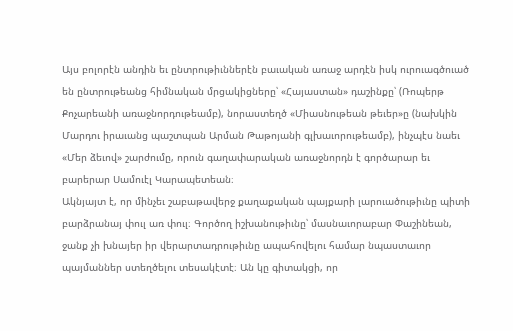Այս բոլորէն անդին եւ ընտրութիւններէն բաւական առաջ արդէն իսկ ուրուագծուած են ընտրութեանց հիմնական մրցակիցները՝ «Հայաստան» դաշինքը՝ (Ռոպերթ Քոչարեանի առաջնորդութեամբ), նորաստեղծ «Միասնութեան թեւեր»ը (նախկին Մարդու իրաւանց պաշտպան Արման Թաթոյանի գլխաւորութեամբ), ինչպէս նաեւ «Մեր ձեւով» շարժումը, որուն գաղափարական առաջնորդն է գործարար եւ բարերար Սամուէլ Կարապետեան։
Ակնյայտ է, որ մինչեւ շաբաթավերջ քաղաքական պայքարի լարուածութիւնը պիտի բարձրանայ փուլ առ փուլ։ Գործող իշխանութիւնը՝ մասնաւորաբար Փաշինեան, ջանք չի խնայեր իր վերարտադրութիւնը ապահովելու համար նպաստաւոր պայմաններ ստեղծելու տեսակէտէ։ Ան կը գիտակցի, որ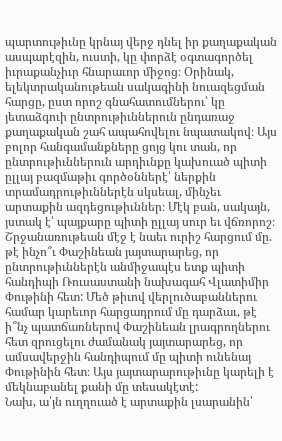պարտութիւնը կրնայ վերջ դնել իր քաղաքական ասպարէզին, ուստի, կը փորձէ օգտագործել իւրաքանչիւր հնարաւոր միջոց։ Օրինակ, ելեկտրականութեան սակագինի նուազեցման հարցը, ըստ որոշ գնահատումներու՝ կը յետաձգուի ընտրութիւններուն ընդառաջ քաղաքական շահ ապահովելու նպատակով։ Այս բոլոր հանգամանքները ցոյց կու տան, որ ընտրութիւններուն արդիւնքը կախուած պիտի ըլլայ բազմաթիւ գործօններէ՝ ներքին տրամադրութիւններէն սկսեալ, մինչեւ արտաքին ազդեցութիւններ։ Մէկ բան, սակայն, յստակ է՝ պայքարը պիտի ըլլայ սուր եւ վճռորոշ։
Շրջանառութեան մէջ է նաեւ ուրիշ հարցում մը. թէ ինչո՞ւ Փաշինեան յայտարարեց, որ ընտրութիւններէն անմիջապէս ետք պիտի հանդիպի Ռուսաստանի նախագահ Վլատիմիր Փութինի հետ: Մեծ թիւով վերլուծաբաններու համար կարեւոր հարցադրում մը դարձաւ, թէ ի՞նչ պատճառներով Փաշինեան լրագրողներու հետ զրուցելու ժամանակ յայտարարեց, որ ամսավերջին հանդիպում մը պիտի ունենայ Փութինին հետ։ Այս յայտարարութիւնը կարելի է մեկնաբանել քանի մը տեսակէտէ:
Նախ, ա՛յն ուղղուած է արտաքին լսարանին՝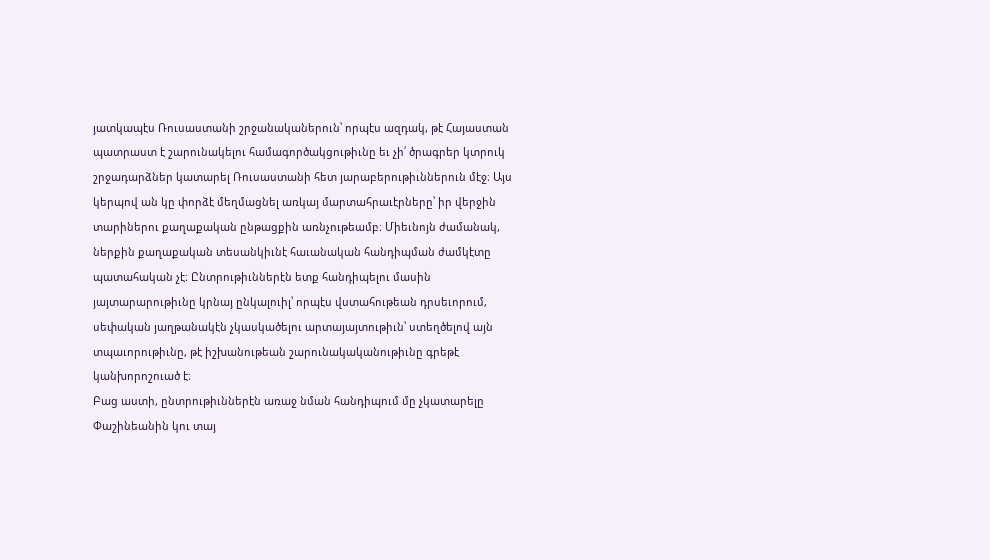յատկապէս Ռուսաստանի շրջանականերուն՝ որպէս ազդակ, թէ Հայաստան պատրաստ է շարունակելու համագործակցութիւնը եւ չի՛ ծրագրեր կտրուկ շրջադարձներ կատարել Ռուսաստանի հետ յարաբերութիւններուն մէջ։ Այս կերպով ան կը փորձէ մեղմացնել առկայ մարտահրաւէրները՝ իր վերջին տարիներու քաղաքական ընթացքին առնչութեամբ։ Միեւնոյն ժամանակ, ներքին քաղաքական տեսանկիւնէ հաւանական հանդիպման ժամկէտը պատահական չէ։ Ընտրութիւններէն ետք հանդիպելու մասին յայտարարութիւնը կրնայ ընկալուիլ՝ որպէս վստահութեան դրսեւորում, սեփական յաղթանակէն չկասկածելու արտայայտութիւն՝ ստեղծելով այն տպաւորութիւնը, թէ իշխանութեան շարունակականութիւնը գրեթէ կանխորոշուած է։
Բաց աստի, ընտրութիւններէն առաջ նման հանդիպում մը չկատարելը Փաշինեանին կու տայ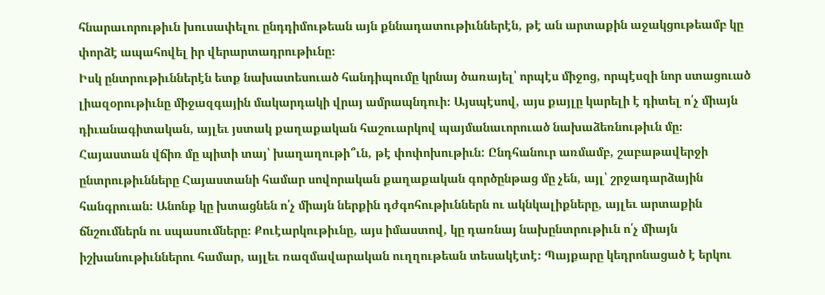հնարաւորութիւն խուսափելու ընդդիմութեան այն քննադատութիւններէն, թէ ան արտաքին աջակցութեամբ կը փորձէ ապահովել իր վերարտադրութիւնը։
Իսկ ընտրութիւններէն ետք նախատեսուած հանդիպումը կրնայ ծառայել՝ որպէս միջոց, որպէսզի նոր ստացուած լիազօրութիւնը միջազգային մակարդակի վրայ ամրապնդուի։ Այսպէսով, այս քայլը կարելի է դիտել ո՛չ միայն դիւանագիտական, այլեւ յստակ քաղաքական հաշուարկով պայմանաւորուած նախաձեռնութիւն մը։
Հայաստան վճիռ մը պիտի տայ՝ խաղաղութի՞ւն, թէ փոփոխութիւն: Ընդհանուր առմամբ, շաբաթավերջի ընտրութիւնները Հայաստանի համար սովորական քաղաքական գործընթաց մը չեն, այլ՝ շրջադարձային հանգրուան։ Անոնք կը խտացնեն ո՛չ միայն ներքին դժգոհութիւններն ու ակնկալիքները, այլեւ արտաքին ճնշումներն ու սպասումները։ Քուէարկութիւնը, այս իմաստով, կը դառնայ նախընտրութիւն ո՛չ միայն իշխանութիւններու համար, այլեւ ռազմավարական ուղղութեան տեսակէտէ։ Պայքարը կեդրոնացած է երկու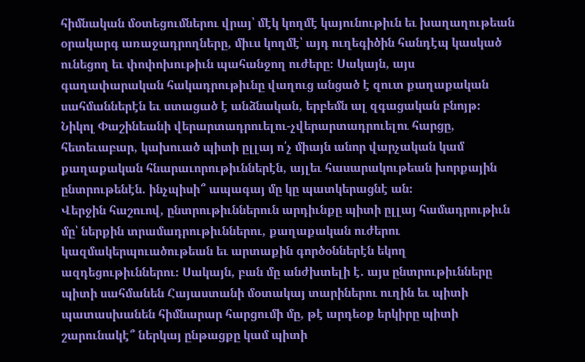հիմնական մօտեցումներու վրայ՝ մէկ կողմէ կայունութիւն եւ խաղաղութեան օրակարգ առաջադրողները, միւս կողմէ՝ այդ ուղեգիծին հանդէպ կասկած ունեցող եւ փոփոխութիւն պահանջող ուժերը։ Սակայն, այս գաղափարական հակադրութիւնը վաղուց անցած է զուտ քաղաքական սահմաններէն եւ ստացած է անձնական, երբեմն ալ զգացական բնոյթ։
Նիկոլ Փաշինեանի վերարտադրուելու-չվերարտադրուելու հարցը, հետեւաբար, կախուած պիտի ըլլայ ո՛չ միայն անոր վարչական կամ քաղաքական հնարաւորութիւններէն, այլեւ հասարակութեան խորքային ընտրութենէն. ինչպիսի՞ ապագայ մը կը պատկերացնէ ան։
Վերջին հաշուով, ընտրութիւններուն արդիւնքը պիտի ըլլայ համադրութիւն մը՝ ներքին տրամադրութիւններու, քաղաքական ուժերու կազմակերպուածութեան եւ արտաքին գործօններէն եկող ազդեցութիւններու։ Սակայն, բան մը անժխտելի է. այս ընտրութիւնները պիտի սահմանեն Հայաստանի մօտակայ տարիներու ուղին եւ պիտի պատասխանեն հիմնարար հարցումի մը, թէ արդեօք երկիրը պիտի շարունակէ՞ ներկայ ընթացքը կամ պիտի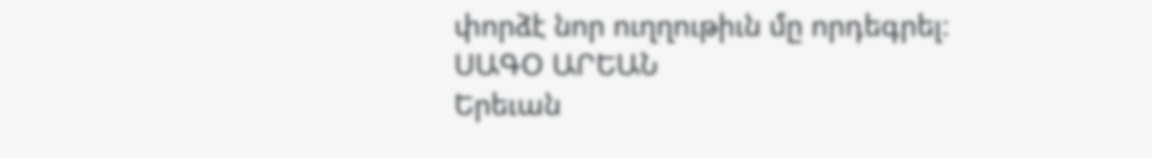փորձէ նոր ուղղութիւն մը որդեգրել։
ՍԱԳՕ ԱՐԵԱՆ
Երեւան